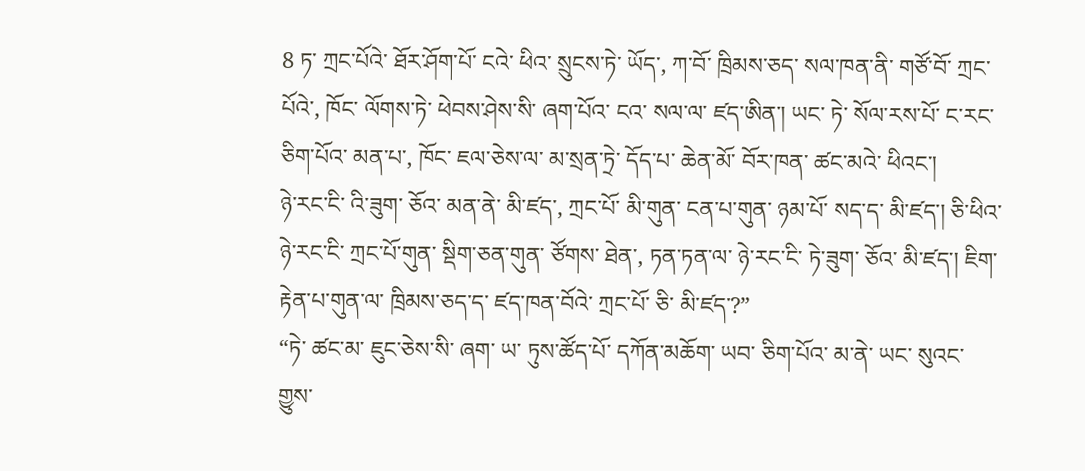8 ཏ་ ཀྲང་པོའེ་ ཐོར་ཤོག་པོ་ ངའེ་ ཕིའ་ སྲུངས་ཏེ་ ཡོད་, ཀ་བོ་ ཁྲིམས་ཅད་ སལ་ཁན་ནི་ གཙོ་བོ་ ཀྲང་པོའེ་, ཁོང་ ལོགས་ཏེ་ ཕེབས་ཤེས་སི་ ཞག་པོའ་ ངའ་ སལ་ལ་ ཛད་ཨིན་། ཡང་ ཏེ་ སོལ་རས་པོ་ ང་རང་ ཅིག་པོའ་ མན་པ་, ཁོང་ ཇལ་ཅེས་ལ་ མ་སྲན་ཏྲེ་ དོད་པ་ ཆེན་མོ་ བོར་ཁན་ ཚང་མའེ་ ཕིའང་།
ཉེ་རང་ངི་ འི་ཟུག་ ཅོའ་ མན་ནེ་ མི་ཛད་, ཀྲང་པོ་ མི་གུན་ ངན་པ་གུན་ ཉམ་པོ་ སད་ད་ མི་ཛད་། ཅི་ཕིའ་ ཉེ་རང་ངི་ ཀྲང་པོ་གུན་ སྡིག་ཅན་གུན་ ཙོགས་ ཐེན་, ཏན་ཏན་ལ་ ཉེ་རང་ངི་ ཏེ་ཟུག་ ཅོའ་ མི་ཛད་། ཇིག་རྟེན་པ་གུན་ལ་ ཁྲིམས་ཅད་ད་ ཛད་ཁན་བོའེ་ ཀྲང་པོ་ ཅི་ མི་ཛད་?”
“ཏེ་ ཚང་མ་ ཇུང་ཅེས་སི་ ཞག་ ཡ་ ཏུས་ཚོད་པོ་ དཀོན་མཆོག་ ཡབ་ ཅིག་པོའ་ མ་ནེ་ ཡང་ སུའང་ གྱུས་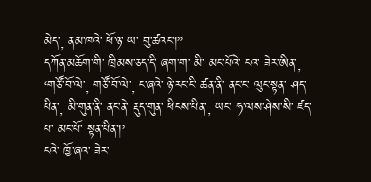མེད་, ནམ་ཁའེ་ ཕོ་ཉ་ ཡ་ བུ་ཚའང་།”
དཀོན་མཆོག་གི་ ཁྲིམས་ཅད་དི་ ཞག་ག་ མི་ མང་པོའེ་ ངའ་ ཟེར་ཨིན་, ‘གཙོ་བོ་ལེ་, གཙོ་བོ་ལེ་, ང་ཞའེ་ ཉེ་རང་ངི་ ཚན་ནི་ ནང་ང་ ལུང་སྟན་ ཤད་པིན་, མི་གུན་ནི་ ནང་ནེ་ རྡུད་གུན་ ཕིངས་པིན་, ཡང་ ཧ་ལས་ཤེས་སི་ ཛད་པ་ མང་པོ་ སྟན་པིན་།’
ངའེ་ ཁྱོ་ཞའ་ ཟེར་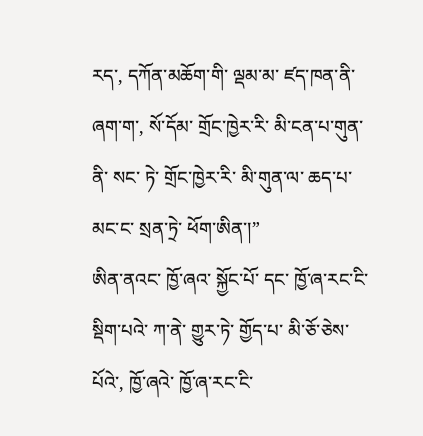རད་, དཀོན་མཆོག་གི་ ལྡམ་མ་ ཛད་ཁན་ནི་ ཞག་ག་, སོ་དོམ་ གྲོང་ཁྱེར་རི་ མི་ངན་པ་གུན་ནི་ སང་ ཏེ་ གྲོང་ཁྱེར་རི་ མི་གུན་ལ་ ཆད་པ་ མང་ང་ སྲན་ཏྲེ་ ཕོག་ཨིན་།”
ཨིན་ནའང་ ཁྱོ་ཞའ་ སྐྱོང་པོ་ དང་ ཁྱོ་ཞ་རང་ངི་ སྡིག་པའེ་ ཀ་ནེ་ གྱུར་ཏེ་ གྱོད་པ་ མི་ཅོ་ཅེས་པོའེ་, ཁྱོ་ཞའེ་ ཁྱོ་ཞ་རང་ངི་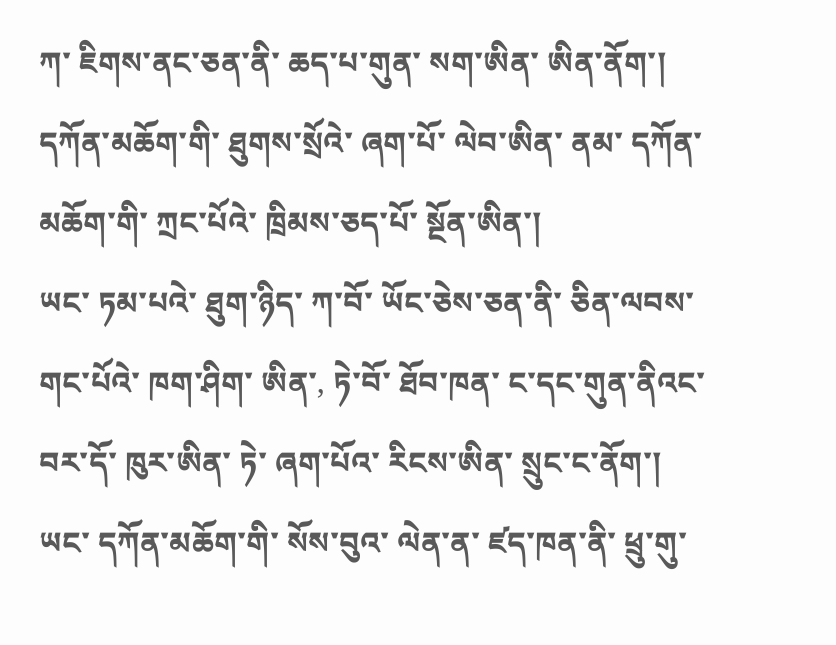ཀ་ ཇིགས་ནང་ཅན་ནི་ ཆད་པ་གུན་ སག་ཨིན་ ཨིན་ནོག་། དཀོན་མཆོག་གི་ ཐུགས་སྲོའེ་ ཞག་པོ་ ལེབ་ཨིན་ ནམ་ དཀོན་མཆོག་གི་ ཀྲང་པོའེ་ ཁྲིམས་ཅད་པོ་ སྔོན་ཨིན་།
ཡང་ ཏམ་པའེ་ ཐུག་ཉིད་ ཀ་བོ་ ཡོང་ཅེས་ཅན་ནི་ ཅིན་ལབས་ གང་པོའེ་ ཁག་ཤིག་ ཨིན་, ཏེ་བོ་ ཐོབ་ཁན་ ང་དང་གུན་ནིའང་ བར་དོ་ ཁུར་ཨིན་ ཏེ་ ཞག་པོའ་ རིངས་ཨིན་ སྲུང་ང་ནོག་། ཡང་ དཀོན་མཆོག་གི་ སོས་བུའ་ ལེན་ན་ ཛད་ཁན་ནི་ ཕྲུ་གུ་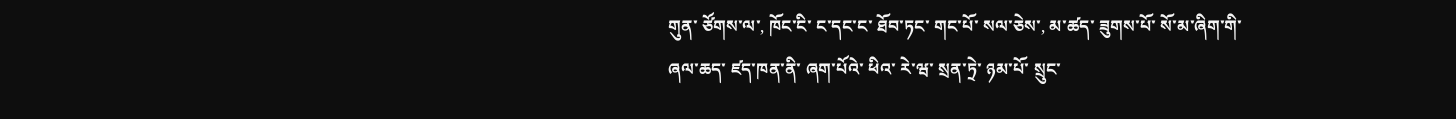གུན་ ཙོགས་ལ་, ཁོང་ངི་ ང་དང་ང་ ཐོབ་ཏང་ གང་པོ་ སལ་ཅེས་, མ་ཚད་ ཟུགས་པོ་ སོ་མ་ཞིག་གི་ ཞལ་ཆད་ ཛད་ཁན་ནི་ ཞག་པོའེ་ ཕིའ་ རེ་ཝ་ སྲན་ཏྲེ་ ཉམ་པོ་ སྲུང་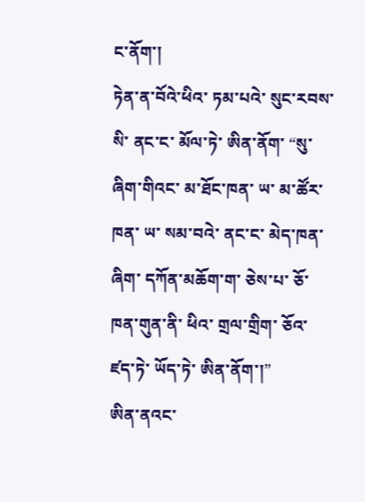ང་ནོག་།
ཏེན་ན་བོའེ་ཕིའ་ ཏམ་པའེ་ སུང་རབས་སི་ ནང་ང་ མོལ་ཏེ་ ཨིན་ནོག་ “སུ་ཞིག་གིའང་ མ་ཐོང་ཁན་ ཡ་ མ་ཚོར་ཁན་ ཡ་ སམ་བའེ་ ནང་ང་ མེད་ཁན་ཞིག་ དཀོན་མཆོག་ག་ ཅེས་པ་ ཅོ་ཁན་གུན་ནི་ ཕིའ་ གྲལ་གྲིག་ ཅོའ་ ཛད་ཏེ་ ཡོད་ཏེ་ ཨིན་ནོག་།”
ཨིན་ནའང་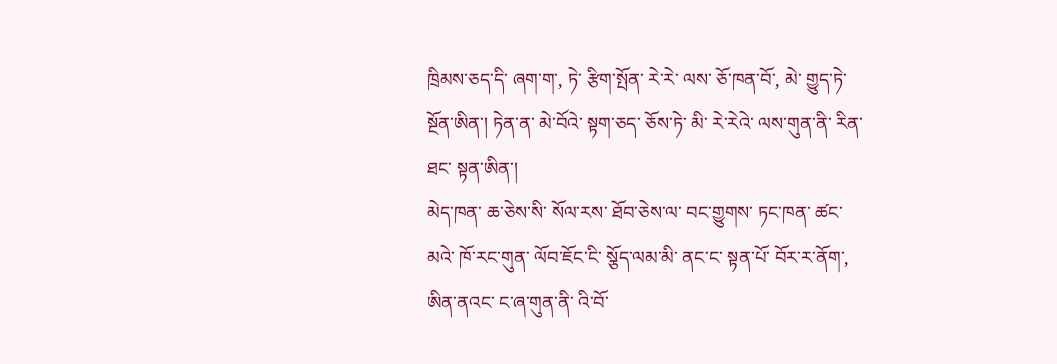ཁྲིམས་ཅད་དི་ ཞག་ག་, ཏེ་ རྩིག་སྤོན་ རེ་རེ་ ལས་ ཅོ་ཁན་བོ་, མེ་ གྱུད་ཏེ་ སྔོན་ཨིན་། ཏེན་ན་ མེ་བོའེ་ སྟག་ཅད་ ཅོས་ཏེ་ མི་ རེ་རེའེ་ ལས་གུན་ནི་ རིན་ཐང་ སྟན་ཨིན་།
མེད་ཁན་ ཆ་ཅེས་སི་ སོལ་རས་ ཐོབ་ཅེས་ལ་ བང་གྱུགས་ ཏང་ཁན་ ཚང་མའེ་ ཁོ་རང་གུན་ ལོབ་ཇོང་ངི་ སྕོད་ལམ་མི་ ནང་ང་ སྟན་པོ་ བོར་ར་ནོག་, ཨིན་ནའང་ ང་ཞ་གུན་ནི་ འི་བོ་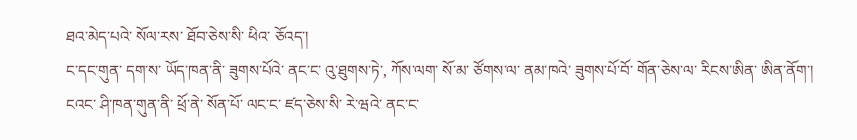ཐའ་མེད་པའེ་ སོལ་རས་ ཐོབ་ཅེས་སི་ ཕིའ་ ཅོའད་།
ང་དང་གུན་ དག་ས་ ཡོད་ཁན་ནི་ ཟུགས་པོའེ་ ནང་ང་ འུ་ཐུགས་ཏེ་, ཀོས་ལག་ སོ་མ་ ཙོགས་ལ་ ནམ་ཁའེ་ ཟུགས་པོ་བོ་ གོན་ཅེས་ལ་ རིངས་ཨིན་ ཨིན་ནོག་།
ངའང་ ཤི་ཁན་གུན་ནི་ ཕྲོ་ནེ་ སོན་པོ་ ལང་ང་ ཛད་ཅེས་སི་ རེ་ཝའེ་ ནང་ང་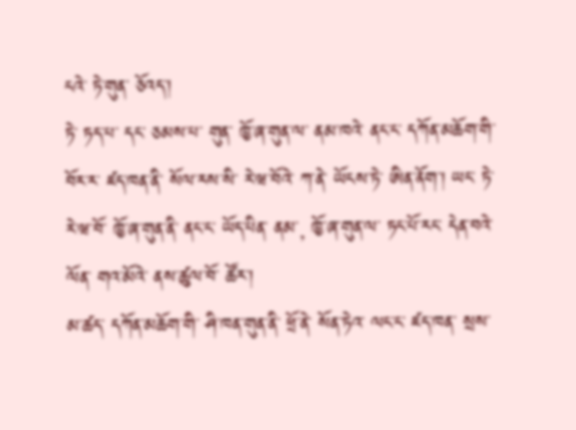ངའེ་ ཏེ་གུན་ ཅོའད་།
ཏེ་ ཏད་པ་ དང་ ཅམས་པ་ གུན་ ཁྱོ་ཞ་གུན་ལ་ ནམ་ཁའེ་ ནང་ང་ དཀོན་མཆོག་གི་ བོར་ར་ ཛད་ཁན་ནི་ སོལ་རས་སི་ རེ་ཝ་བོའེ་ ཀ་ནེ་ ཡོངས་ཏེ་ ཨིན་ནོག་། ཡང་ ཏེ་ རེ་ཝ་བོ་ ཁྱོ་ཞ་གུན་ནི་ ནང་ང་ ཡོད་པིན་ ནམ་, ཁྱོ་ཞ་གུན་ལ་ ཏང་པོ་རང་ དེན་བའེ་ ལོན་ གའ་མོའེ་ ནས་ཚུལ་བོ་ ཚོར་།
མ་ཚད་ དཀོན་མཆོག་གི་ ཤི་ཁན་གུན་ནི་ ཕྲོ་ནེ་ སོན་ཏེའ་ ལང་ང་ ཛད་ཁན་ སྲས་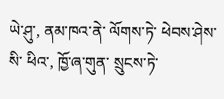ཡེ་ཤུ་, ནམ་ཁའ་ནེ་ ལོགས་ཏེ་ ཕེབས་ཤེས་སི་ ཕིའ་, ཁྱོ་ཞ་གུན་ སྲུངས་ཏེ་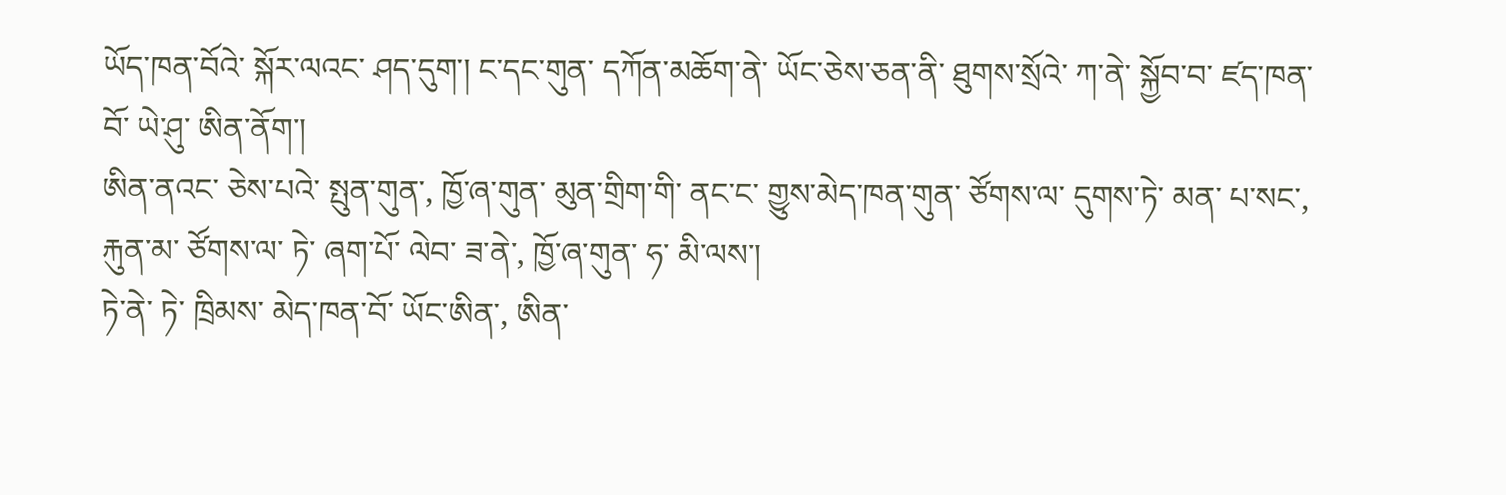ཡོད་ཁན་བོའེ་ སྐོར་ལའང་ ཤད་དུག་། ང་དང་གུན་ དཀོན་མཆོག་ནེ་ ཡོང་ཅེས་ཅན་ནི་ ཐུགས་སྲོའེ་ ཀ་ནེ་ སྐྱོབ་བ་ ཛད་ཁན་བོ་ ཡེ་ཤུ་ ཨིན་ནོག་།
ཨིན་ནའང་ ཅེས་པའེ་ སྤུན་གུན་, ཁྱོ་ཞ་གུན་ མུན་གྲིག་གི་ ནང་ང་ གྱུས་མེད་ཁན་གུན་ ཙོགས་ལ་ དུགས་ཏེ་ མན་ པ་སང་, རྐུན་མ་ ཙོགས་ལ་ ཏེ་ ཞག་པོ་ ལེབ་ ཟ་ནེ་, ཁྱོ་ཞ་གུན་ ཧ་ མི་ལས་།
ཏེ་ནེ་ ཏེ་ ཁྲིམས་ མེད་ཁན་བོ་ ཡོང་ཨིན་, ཨིན་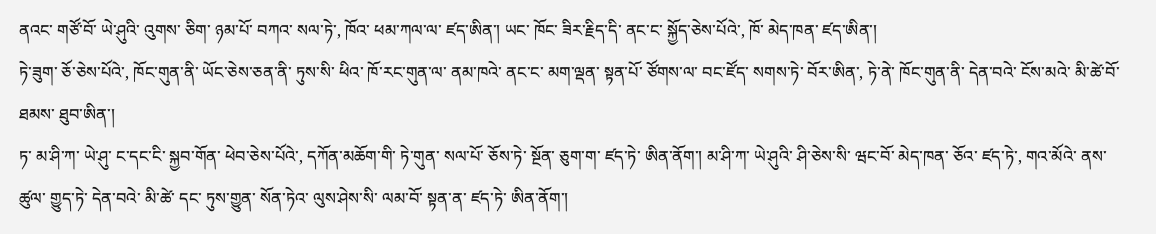ནའང་ གཙོ་བོ་ ཡེ་ཤུའི་ འུགས་ ཅིག་ ཉམ་པོ་ བཀའ་ སལ་ཏེ་, ཁོའ་ ཕམ་ཀལ་ལ་ ཛད་ཨིན་། ཡང་ ཁོང་ ཟིར་རྗིད་དི་ ནང་ང་ སྐྱོད་ཅེས་པོའེ་, ཁོ་ མེད་ཁན་ ཛད་ཨིན་།
ཏེ་ཟུག་ ཅོ་ཅེས་པོའེ་, ཁོང་གུན་ནི་ ཡོང་ཅེས་ཅན་ནི་ ཏུས་སི་ ཕིའ་ ཁོ་རང་གུན་ལ་ ནམ་ཁའེ་ ནང་ང་ མག་ལྡན་ སྟན་པོ་ ཙོགས་ལ་ བང་ཛོད་ སགས་ཏེ་ བོར་ཨིན་, ཏེ་ནེ་ ཁོང་གུན་ནི་ དེན་བའེ་ ངོས་མའེ་ མི་ཚེ་བོ་ ཐམས་ ཐུབ་ཨིན་།
ཏ་ མ་ཤི་ཀ་ ཡེ་ཤུ་ ང་དང་ངི་ སྐྱབ་གོན་ ཕེབ་ཅེས་པོའེ་, དཀོན་མཆོག་གི་ ཏེ་གུན་ སལ་པོ་ ཅོས་ཏེ་ སྔོན་ ཅུག་ག་ ཛད་ཏེ་ ཨིན་ནོག་། མ་ཤི་ཀ་ ཡེ་ཤུའི་ ཤི་ཅེས་སི་ ཝང་བོ་ མེད་ཁན་ ཅོའ་ ཛད་ཏེ་, གའ་མོའེ་ ནས་ཚུལ་ གྱུད་ཏེ་ དེན་བའེ་ མི་ཚེ་ དང་ ཏུས་གྱུན་ སོན་ཏེའ་ ལུས་ཤེས་སི་ ལམ་བོ་ སྟན་ན་ ཛད་ཏེ་ ཨིན་ནོག་།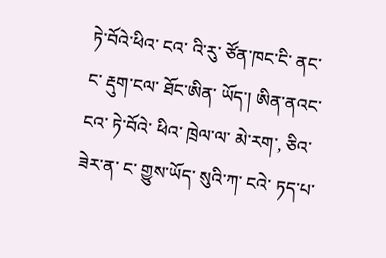ཏེ་བོའེ་ཕིའ་ ངའ་ འི་རུ་ ཙོན་ཁང་ངི་ ནང་ང་ རྡུག་ངལ་ ཐོང་ཨིན་ ཡོད་། ཨིན་ནའང་ ངའ་ ཏེ་བོའེ་ ཕིའ་ ཁྲེལ་ལ་ མེ་རག་, ཅིའ་ཟེར་ན་ ང་ གྱུས་ཡོད་ སུའི་ཀ་ ངའེ་ ཏད་པ་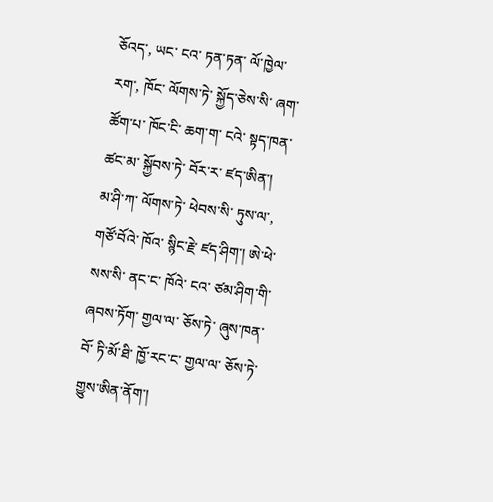ཅོའད་, ཡང་ ངའ་ ཏན་ཏན་ ལོ་ཁྱེལ་ རག་, ཁོང་ ལོགས་ཏེ་ སྐྱོད་ཅེས་སི་ ཞག་ ཚོག་པ་ ཁོང་ངི་ ཆག་ག་ ངའེ་ སྟད་ཁན་ ཚང་མ་ སྐྱོབས་ཏེ་ བོར་ར་ ཛད་ཨིན་།
མ་ཤི་ཀ་ ལོགས་ཏེ་ ཕེབས་སི་ ཏུས་ལ་, གཙོ་བོའེ་ ཁོའ་ སྙིང་རྗེ་ ཛད་ཤིག་། ཨེ་ཕེ་སས་སི་ ནང་ང་ ཁོའེ་ ངའ་ ཙམ་ཤིག་གི་ ཞབས་ཏོག་ གྱལ་ལ་ ཅོས་ཏེ་ ཞུས་ཁན་བོ་ ཏི་མོ་ཐི་ ཁྱོ་རང་ང་ གྱལ་ལ་ ཅོས་ཏེ་ གྱུས་ཨིན་ནོག་།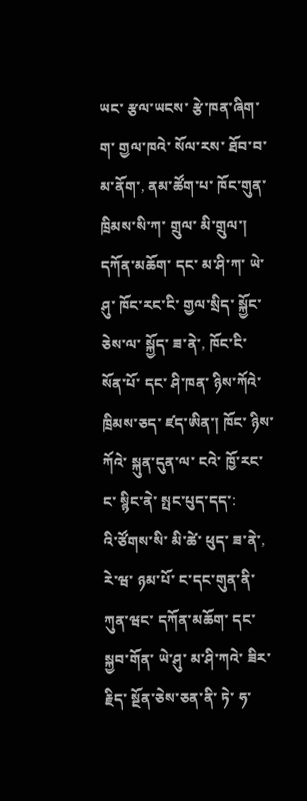ཡང་ རྩལ་ཡངས་ རྩེ་ཁན་ཞིག་ག་ གྱལ་ཁའེ་ སོལ་རས་ ཐོབ་བ་ མ་ནོག་, ནམ་ཚོག་པ་ ཁོང་གུན་ ཁྲིམས་སི་ཀ་ གྲུལ་ མི་གྲུལ་།
དཀོན་མཆོག་ དང་ མ་ཤི་ཀ་ ཡེ་ཤུ་ ཁོང་རང་ངི་ གྱལ་སྲིད་ སྐྱོང་ཅེས་ལ་ སྐྱོད་ ཟ་ནེ་, ཁོང་ངི་ སོན་པོ་ དང་ ཤི་ཁན་ ཉིས་ཀོའེ་ ཁྲིམས་ཅད་ ཛད་ཨིན་། ཁོང་ ཉིས་ཀོའེ་ སྐུན་དུན་ལ་ ངའེ་ ཁྱོ་རང་ང་ སྙིང་ནེ་ སྤང་པུད་དད་:
འི་ཙོགས་སི་ མི་ཚེ་ ཕུད་ ཟ་ནེ་, རེ་ཝ་ ཉམ་པོ་ ང་དང་གུན་ནི་ ཀུན་ཝང་ དཀོན་མཆོག་ དང་ སྐྱབ་གོན་ ཡེ་ཤུ་ མ་ཤི་ཀའེ་ ཟིར་རྗིད་ སྔོན་ཅེས་ཅན་ནི་ ཏེ་ ཧ་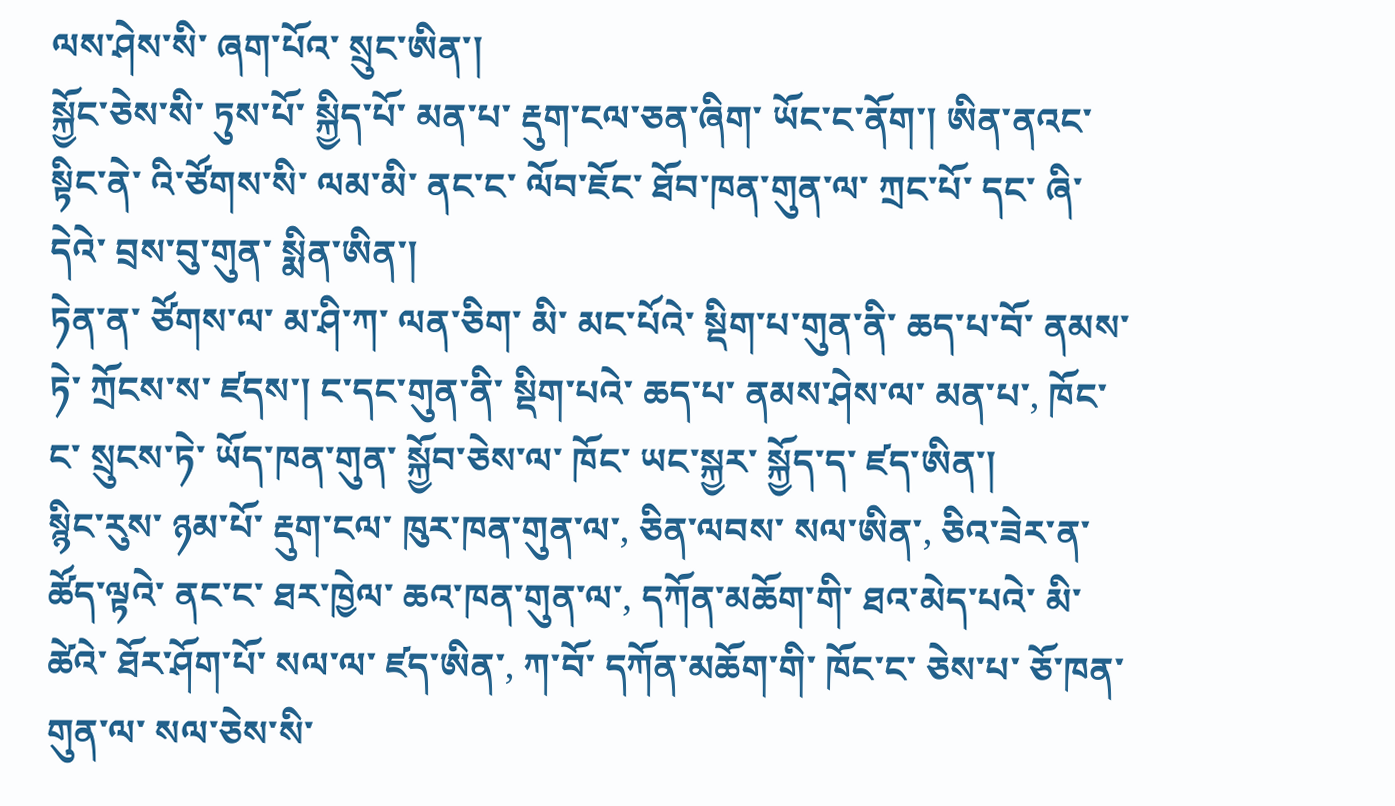ལས་ཤེས་སི་ ཞག་པོའ་ སྲུང་ཨིན་།
སྐྱོང་ཅེས་སི་ ཏུས་པོ་ སྐྱིད་པོ་ མན་པ་ རྡུག་ངལ་ཅན་ཞིག་ ཡོང་ང་ནོག་། ཨིན་ནའང་ སྟིང་ནེ་ འི་ཙོགས་སི་ ལམ་མི་ ནང་ང་ ལོབ་ཇོང་ ཐོབ་ཁན་གུན་ལ་ ཀྲང་པོ་ དང་ ཞི་དེའེ་ བྲས་བུ་གུན་ སྨིན་ཨིན་།
ཏེན་ན་ ཙོགས་ལ་ མ་ཤི་ཀ་ ལན་ཅིག་ མི་ མང་པོའེ་ སྡིག་པ་གུན་ནི་ ཆད་པ་བོ་ ནམས་ཏེ་ ཀྲོངས་ས་ ཛདས་། ང་དང་གུན་ནི་ སྡིག་པའེ་ ཆད་པ་ ནམས་ཤེས་ལ་ མན་པ་, ཁོང་ང་ སྲུངས་ཏེ་ ཡོད་ཁན་གུན་ སྐྱོབ་ཅེས་ལ་ ཁོང་ ཡང་སྐྱར་ སྐྱོད་ད་ ཛད་ཨིན་།
སྙིང་རུས་ ཉམ་པོ་ རྡུག་ངལ་ ཁུར་ཁན་གུན་ལ་, ཅིན་ལབས་ སལ་ཨིན་, ཅིའ་ཟེར་ན་ ཚོད་ལྟའེ་ ནང་ང་ ཐར་ཁྱེལ་ ཆའ་ཁན་གུན་ལ་, དཀོན་མཆོག་གི་ ཐའ་མེད་པའེ་ མི་ཚེའེ་ ཐོར་ཤོག་པོ་ སལ་ལ་ ཛད་ཨིན་, ཀ་བོ་ དཀོན་མཆོག་གི་ ཁོང་ང་ ཅེས་པ་ ཅོ་ཁན་གུན་ལ་ སལ་ཅེས་སི་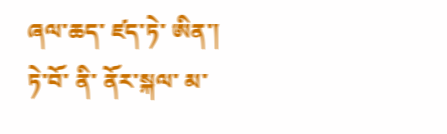ཞལ་ཆད་ ཛད་ཏེ་ ཨིན་།
ཏེ་བོ་ ནི་ ནོར་སྐལ་ མ་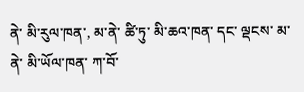ནེ་ མི་རུལ་ཁན་, མ་ནེ་ ཚི་ཏུ་ མི་ཆའ་ཁན་ དང་ ལྡངས་ མ་ནེ་ མི་ཡོལ་ཁན་ ཀ་བོ་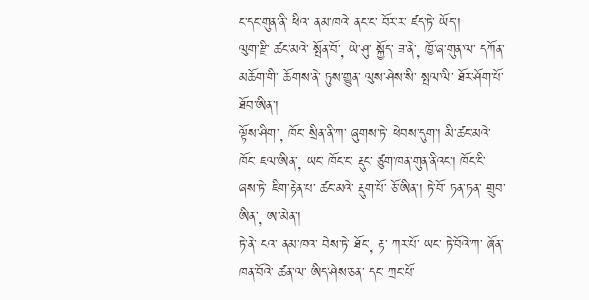ང་དང་གུན་ནི་ ཕིའ་ ནམ་ཁའེ་ ནང་ང་ བོར་ར་ ཛད་ཏེ་ ཡོད་།
ལུག་རྫི་ ཚང་མའེ་ སྤོན་བོ་, ཡེ་ཤུ་ སྐྱོད་ ཟ་ནེ་, ཁྱོ་ཞ་གུན་ལ་ དཀོན་མཆོག་གི་ ཆོགས་ནེ་ ཏུས་གྱུན་ ལུས་ཤེས་སི་ སྤལ་ལི་ ཐོར་ཤོག་པོ་ ཐོབ་ཨིན་།
ལྟོས་ཤིག་, ཁོང་ སྲིན་ནི་ཀ་ ཞུགས་ཏེ་ ཕེབས་དུག་། མི་ཚང་མའེ་ ཁོང་ ཇལ་ཨིན་, ཡང་ ཁོང་ང་ རྡུང་ ཙུག་ཁན་གུན་ནིའང་། ཁོང་ངི་ ཞས་ཏེ་ ཇིག་རྟེན་པ་ ཚང་མའེ་ རྡུག་པོ་ ཅོ་ཨིན་། ཏེ་བོ་ ཏན་ཏན་ གྲུབ་ཨིན་, ཨ་མེན་།
ཏེ་ནེ་ ངའ་ ནམ་ཁའ་ བེས་ཏེ་ ཐོང་, རྟ་ ཀར་པོ་ ཡང་ ཏེ་བོའེ་ཀ་ ཞོན་ཁན་བོའེ་ ཚན་ལ་ ཨིད་ཤེས་ཅན་ དང་ ཀྲང་པོ་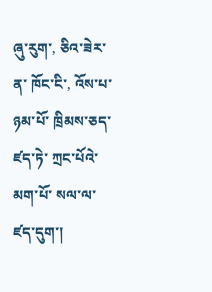ཞུ་རུག་, ཅིའ་ཟེར་ན་ ཁོང་ངི་, འོས་པ་ ཉམ་པོ་ ཁྲིམས་ཅད་ ཛད་ཏེ་ ཀྲང་པོའེ་ མག་པོ་ སལ་ལ་ ཛད་དུག་།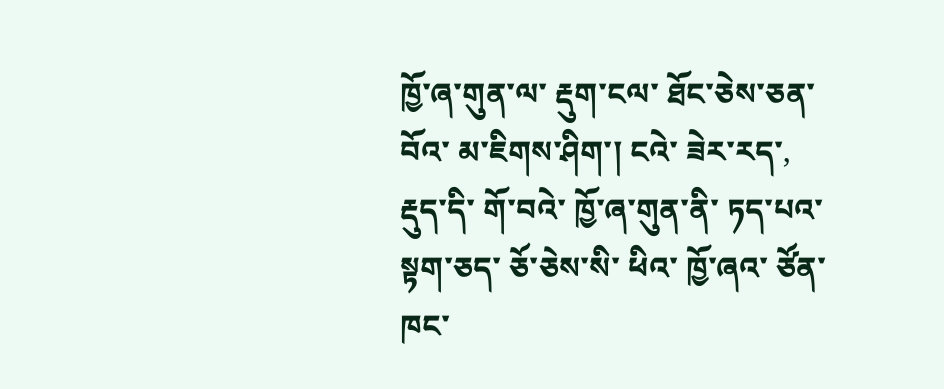ཁྱོ་ཞ་གུན་ལ་ རྡུག་ངལ་ ཐོང་ཅེས་ཅན་བོའ་ མ་ཇིགས་ཤིག་། ངའེ་ ཟེར་རད་, རྡུད་དི་ གོ་བའེ་ ཁྱོ་ཞ་གུན་ནི་ ཏད་པའ་ སྟག་ཅད་ ཅོ་ཅེས་སི་ ཕིའ་ ཁྱོ་ཞའ་ ཙོན་ཁང་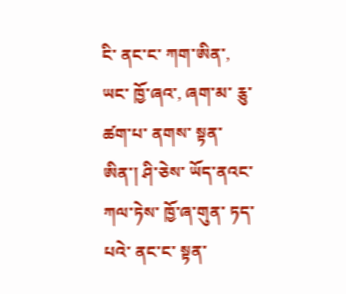ངི་ ནང་ང་ ཀག་ཨིན་, ཡང་ ཁྱོ་ཞའ་, ཞག་མ་ རྕུ་ ཚག་པ་ ནགས་ སྟན་ཨིན་། ཤི་ཅེས་ ཡོད་ནའང་ ཀལ་ཏེས་ ཁྱོ་ཞ་གུན་ ཏད་པའེ་ ནང་ང་ སྟན་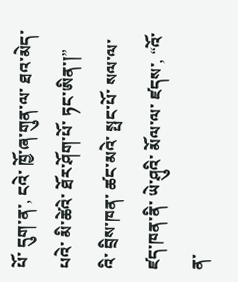པོ་ དུག་ན་, ངའེ་ ཁྱོ་ཞ་གུན་ལ་ ཐའ་མེད་པའེ་ མི་ཚེའེ་ ཐོར་ཤོག་པོ་ ཏང་ཨིན་།”
འི་ བྲིས་ཁན་ ཚང་མའེ་ སྤང་པོ་ སལ་ལ་ ཛད་ཁན་ནི་ ཡེ་ཤུའི་ མོལ་ལ་ ཛདས་, “འོ་ན་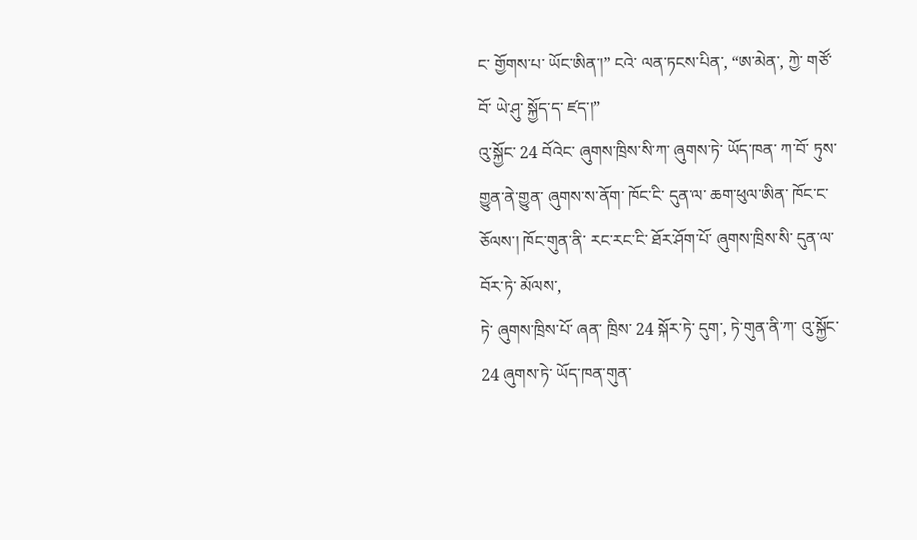ང་ གྱོགས་པ་ ཡོང་ཨིན་།” ངའེ་ ལན་ཏངས་པིན་, “ཨ་མེན་, ཀྱེ་ གཙོ་བོ་ ཡེ་ཤུ་ སྐྱོད་ད་ ཛད་།”
འུ་སྐྱོང་ 24 བོའེང་ ཞུགས་ཁྲིས་སི་ཀ་ ཞུགས་ཏེ་ ཡོད་ཁན་ ཀ་བོ་ ཏུས་གྱུན་ནེ་གྱུན་ ཞུགས་ས་ནོག་ ཁོང་ངི་ དུན་ལ་ ཆག་ཕུལ་ཨིན་ ཁོང་ང་ ཅོལས་། ཁོང་གུན་ནི་ རང་རང་ངི་ ཐོར་ཤོག་པོ་ ཞུགས་ཁྲིས་སི་ དུན་ལ་ བོར་ཏེ་ མོལས་,
ཏེ་ ཞུགས་ཁྲིས་པོ་ ཞན་ ཁྲིས་ 24 སྐོར་ཏེ་ དུག་, ཏེ་གུན་ནི་ཀ་ འུ་སྐྱོང་ 24 ཞུགས་ཏེ་ ཡོད་ཁན་གུན་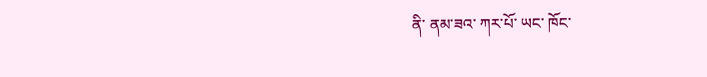ནི་ ནམ་ཟའ་ ཀར་པོ་ ཡང་ ཁོང་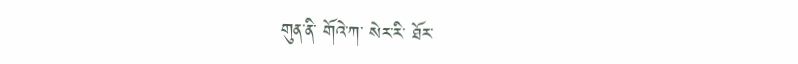གུན་ནི་ གོའེ་ཀ་ སེར་རི་ ཐོར་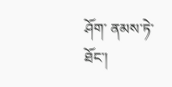ཤོག་ ནམས་ཏེ་ ཐོང་།